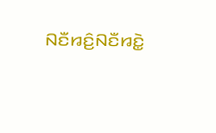ꤡꤢꤪꤙꤢꤨ꤬ꤡꤢꤪꤙꤢꤧ꤭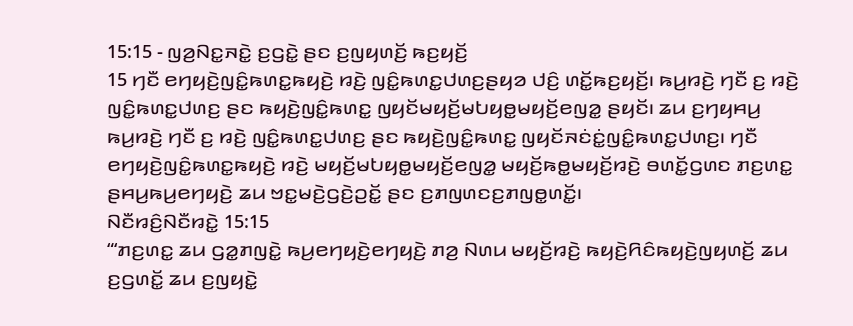15:15 - ꤜꤤ꤬ꤡꤢ꤭ꤏꤢꤧ꤭ ꤢ꤬ꤞꤢꤧ꤭ ꤔꤢ ꤢ꤬ꤜꤟꤛꤢꤩ꤬ ꤒꤢ꤬ꤟꤢꤩ꤬
15 ꤚꤢꤪ ꤕꤚꤟꤢꤧ꤬ꤜꤢꤨ꤭ꤒꤛꤢ꤭ꤒꤟꤢꤧ꤬ ꤙꤢꤧ꤬ ꤜꤢꤨ꤭ꤒꤛꤢ꤭ꤓꤛꤢ꤬ꤔꤟꤤ ꤓꤢꤨ꤬ ꤛꤢꤩ꤭ꤒꤢ꤬ꤟꤢꤩ꤬꤯ ꤒꤣ꤬ꤙꤢꤧ꤬ ꤚꤢꤪ ꤢ꤬ ꤙꤢꤧ꤬ ꤜꤢꤨ꤭ꤒꤛꤢ꤭ꤓꤛꤢ꤬ ꤔꤢ ꤒꤟꤢꤧ꤬ꤜꤢꤨ꤭ꤒꤛꤢ꤭ ꤜꤟꤢꤩꤗꤟꤢꤩ꤬ꤗꤝꤟꤥ꤭ꤗꤟꤢꤩ꤬ꤕꤜꤤ꤭ ꤔꤟꤢꤩ꤯ ꤘꤣ ꤢ꤬ꤚꤟꤌꤣ꤬ ꤒꤣ꤬ꤙꤢꤧ꤬ ꤚꤢꤪ ꤢ꤬ ꤙꤢꤧ꤬ ꤜꤢꤨ꤭ꤒꤛꤢ꤭ꤓꤛꤢ꤬ ꤔꤢ ꤒꤟꤢꤧ꤬ꤜꤢꤨ꤭ꤒꤛꤢ꤭ ꤜꤟꤢꤩꤏꤢꤦꤢꤦ꤭ꤜꤢꤨ꤭ꤒꤛꤢ꤭ꤓꤛꤢ꤬꤯ ꤚꤢꤪ ꤕꤚꤟꤢꤧ꤬ꤜꤢꤨ꤭ꤒꤛꤢ꤭ꤒꤟꤢꤧ꤬ ꤙꤢꤧ꤬ ꤗꤟꤢꤩ꤬ꤗꤝꤟꤥ꤭ꤗꤟꤢꤩ꤬ꤕꤜꤤ꤭ ꤗꤟꤢꤩ꤬ꤒꤥ꤭ꤗꤟꤢꤩ꤬ꤙꤢꤧ꤬ ꤋꤛꤢꤩ꤭ꤞꤛꤢ ꤊꤢ꤬ꤛꤢ꤭ ꤔꤌꤣ꤬ꤒꤣ꤬ꤕꤚꤟꤢꤧ꤬ ꤘꤣ ꤠꤢ꤭ꤗꤢꤧ꤬ꤞꤢꤧ꤬ꤑꤢꤩ꤭ ꤔꤢ ꤢ꤬ꤊꤜꤛꤢꤢ꤬ꤊꤜꤥ꤭ꤛꤢꤩ꤭꤯
ꤡꤢꤪꤙꤢꤨ꤬ꤡꤢꤪꤙꤢꤧ꤭ 15:15
“‘ꤊꤢ꤬ꤛꤢ꤭ ꤘꤣ ꤞꤤ꤭ꤊꤜꤢꤧ꤭ ꤒꤣ꤬ꤕꤚꤟꤢꤧ꤬ꤕꤚꤟꤢꤧ꤬ ꤊꤤ꤬ ꤡꤛꤣ ꤗꤟꤢꤩ꤬ꤙꤢꤧ꤬ ꤒꤟꤢꤧ꤬ꤖꤢꤨꤒꤟꤢꤧ꤬ꤜꤟꤛꤢꤩ꤬ ꤘꤣ ꤢ꤬ꤞꤛꤢꤩ꤭ ꤘꤣ ꤢ꤬ꤜꤟꤢꤧ꤭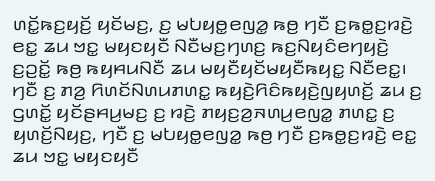ꤛꤢꤩ꤭ꤒꤢ꤬ꤟꤢꤩ꤬ ꤟꤢꤩꤗꤢ꤬, ꤢ꤬ ꤗꤝꤟꤥ꤭ꤕꤜꤤ꤭ ꤒꤥ꤬ ꤚꤢꤪ ꤢ꤬ꤒꤥ꤭ꤢ꤬ꤙꤢꤧ꤬ ꤕꤢ꤭ ꤘꤣ ꤠꤢ꤭ ꤗꤟꤢꤟꤢꤪ ꤡꤢꤪꤗꤢ꤬ꤚꤛꤢ꤬ ꤒꤢ꤬ꤡꤟꤢꤨꤕꤚꤟꤢꤧ꤬ ꤢ꤬ꤑꤢꤩ꤭ ꤒꤥ꤬ ꤒꤟꤌꤣꤡꤢꤪ ꤘꤣ ꤗꤟꤢꤪꤟꤢꤩꤗꤟꤢꤪꤒꤟꤢ꤭ ꤡꤢꤪꤕꤢ꤭꤯
ꤚꤢꤪ ꤢ꤬ ꤊꤤ꤬ ꤖꤛꤢꤩꤡꤛꤣꤊꤛꤢ꤭ ꤒꤟꤢꤧ꤬ꤖꤢꤨꤒꤟꤢꤧ꤬ꤜꤟꤛꤢꤩ꤬ ꤘꤣ ꤢ꤬ ꤞꤛꤢꤩ꤭ ꤟꤢꤩꤔꤌꤣ꤬ꤗꤢ꤬ ꤢ꤬ ꤙꤢꤧ꤬ ꤊꤟꤢ꤬ꤤ꤬ꤏꤛꤣ꤬ꤕꤜꤤ꤭ ꤊꤛꤢ꤭ ꤢ꤬ ꤟꤛꤢꤩ꤬ꤡꤟꤢ꤬, ꤚꤢꤪ ꤢ꤬ ꤗꤝꤟꤥ꤭ꤕꤜꤤ꤭ ꤒꤥ꤬ ꤚꤢꤪ ꤢ꤬ꤒꤥ꤭ꤢ꤬ꤙꤢꤧ꤬ ꤕꤢ꤭ ꤘꤣ ꤠꤢ꤭ ꤗꤟꤢꤟꤢꤪ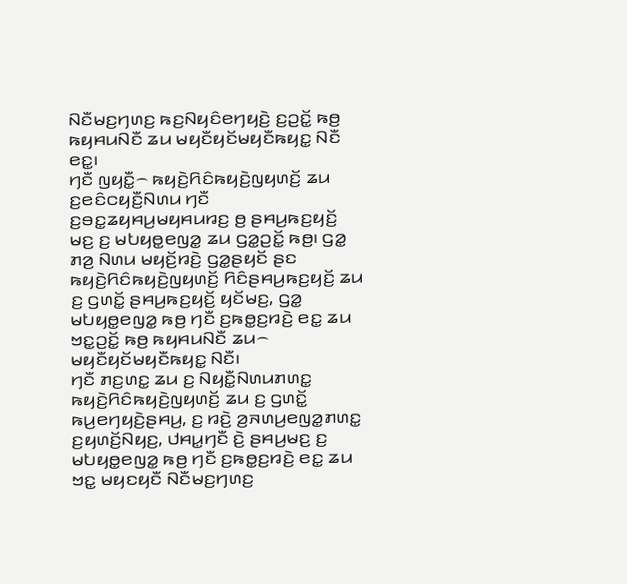ꤡꤢꤪꤗꤢ꤬ꤚꤛꤢ꤬ ꤒꤢ꤬ꤡꤟꤢꤨꤕꤚꤟꤢꤧ꤬ ꤢ꤬ꤑꤢꤩ꤭ ꤒꤥ꤬ ꤒꤟꤌꤣꤡꤢꤪ ꤘꤣ ꤗꤟꤢꤪꤟꤢꤩꤗꤟꤢꤪꤒꤟꤢ꤭ ꤡꤢꤪ ꤕꤢ꤭꤯
ꤚꤢꤪ ꤜꤟꤢꤪ꤭꤮ ꤒꤟꤢꤧ꤬ꤖꤢꤨꤒꤟꤢꤧ꤬ꤜꤟꤛꤢꤩ꤬ ꤘꤣ ꤢ꤬ꤕꤢꤨꤍꤟꤢꤪ꤬ꤡꤛꤣ ꤚꤢꤪ ꤢ꤬ꤋꤢ꤭ꤘꤟꤌꤣ꤬ꤗꤟꤌꤣꤙꤢ꤬ ꤥ꤬ ꤔꤌꤣ꤬ꤒꤢ꤬ꤟꤢꤩ꤬ ꤗꤢ꤬ ꤢ꤬ ꤗꤝꤟꤥ꤭ꤕꤜꤤ꤭ ꤘꤣ ꤞꤤ꤭ꤑꤢꤩ꤭ ꤒꤥ꤬꤯ ꤞꤤ꤭ ꤊꤤ꤬ ꤡꤛꤣ ꤗꤟꤢꤩ꤬ꤙꤢꤧ꤬ ꤞꤤ꤭ꤔꤟꤢꤩ ꤔꤢ ꤒꤟꤢꤧ꤬ꤖꤢꤨꤒꤟꤢꤧ꤬ꤜꤟꤛꤢꤩ꤬ ꤖꤢꤨꤔꤌꤣ꤬ꤒꤢ꤬ꤟꤢꤩ꤬ ꤘꤣ ꤢ꤬ ꤞꤛꤢꤩ꤭ ꤔꤌꤣ꤬ꤒꤢ꤬ꤟꤢꤩ꤬ ꤟꤢꤩꤗꤢ꤬, ꤞꤤ꤭ ꤗꤝꤟꤥ꤭ꤕꤜꤤ꤭ ꤒꤥ꤬ ꤚꤢꤪ ꤢ꤬ꤒꤥ꤭ꤢ꤬ꤙꤢꤧ꤬ ꤕꤢ꤭ ꤘꤣ ꤠꤢ꤭ꤑꤢꤩ꤭ ꤒꤥ꤬ ꤒꤟꤌꤣꤡꤢꤪ ꤘꤣ꤮ ꤗꤟꤢꤪꤟꤢꤩꤗꤟꤢꤪꤒꤟꤢ꤭ ꤡꤢꤪ꤯
ꤚꤢꤪ ꤊꤢ꤬ꤛꤢ꤭ ꤘꤣ ꤢ꤬ ꤡꤟꤢꤪ꤭ꤡꤛꤣꤊꤛꤢ꤭ ꤒꤟꤢꤧ꤬ꤖꤢꤨꤒꤟꤢꤧ꤬ꤜꤟꤛꤢꤩ꤬ ꤘꤣ ꤢ꤬ ꤞꤛꤢꤩ꤭ ꤒꤣ꤬ꤕꤚꤟꤢꤧ꤬ꤔꤌꤣ꤬, ꤢ꤬ ꤙꤢꤧ꤬ ꤤ꤬ꤏꤛꤣ꤬ꤕꤜꤤ꤭ꤊꤛꤢ꤭ ꤢ꤬ꤟꤛꤢꤩ꤬ꤡꤟꤢ꤬, ꤓꤌꤣ꤭ꤚꤢꤪ ꤢꤧ꤬ ꤔꤌꤣ꤬ꤗꤢ꤬ ꤢ꤬ ꤗꤝꤟꤥ꤭ꤕꤜꤤ꤭ ꤒꤥ꤬ ꤚꤢꤪ ꤢ꤬ꤒꤥ꤭ꤢ꤬ꤙꤢꤧ꤬ ꤕꤢ꤭ ꤘꤣ ꤠꤢ꤭ ꤗꤟꤢꤟꤢꤪ ꤡꤢꤪꤗꤢ꤬ꤚꤛꤢ꤬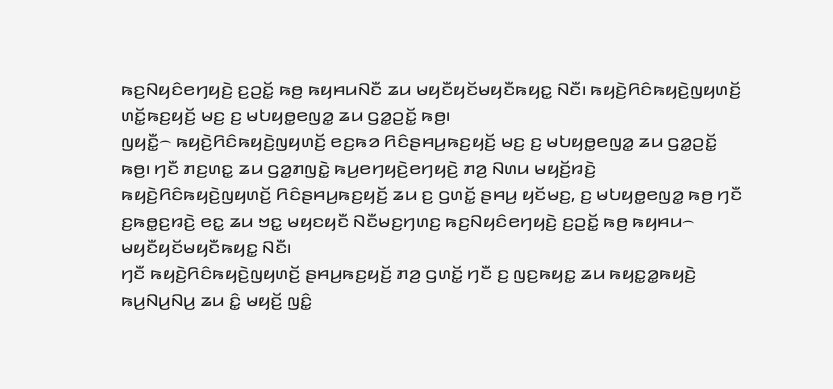ꤒꤢ꤬ꤡꤟꤢꤨꤕꤚꤟꤢꤧ꤬ ꤢ꤬ꤑꤢꤩ꤭ ꤒꤥ꤬ ꤒꤟꤌꤣꤡꤢꤪ ꤘꤣ ꤗꤟꤢꤪꤟꤢꤩꤗꤟꤢꤪꤒꤟꤢ꤭ ꤡꤢꤪ꤯ ꤒꤟꤢꤧ꤬ꤖꤢꤨꤒꤟꤢꤧ꤬ꤜꤟꤛꤢꤩ꤬ ꤛꤢꤩ꤭ꤒꤢ꤬ꤟꤢꤩ꤬ ꤗꤢ꤬ ꤢ꤬ ꤗꤝꤟꤥ꤭ꤕꤜꤤ꤭ ꤘꤣ ꤞꤤ꤭ꤑꤢꤩ꤭ ꤒꤥ꤬꤯
ꤜꤟꤢꤪ꤭꤮ ꤒꤟꤢꤧ꤬ꤖꤢꤨꤒꤟꤢꤧ꤬ꤜꤟꤛꤢꤩ꤬ ꤕꤢ꤬ꤒꤤ ꤖꤢꤨꤔꤌꤣ꤬ꤒꤢ꤬ꤟꤢꤩ꤬ ꤗꤢ꤬ ꤢ꤬ ꤗꤝꤟꤥ꤭ꤕꤜꤤ꤭ ꤘꤣ ꤞꤤ꤭ꤑꤢꤩ꤭ ꤒꤥ꤬꤯ ꤚꤢꤪ ꤊꤢ꤬ꤛꤢ꤭ ꤘꤣ ꤞꤤ꤭ꤊꤜꤢꤧ꤭ ꤒꤣ꤬ꤕꤚꤟꤢꤧ꤬ꤕꤚꤟꤢꤧ꤬ ꤊꤤ꤬ ꤡꤛꤣ ꤗꤟꤢꤩ꤬ꤙꤢꤧ꤬ ꤒꤟꤢꤧ꤬ꤖꤢꤨꤒꤟꤢꤧ꤬ꤜꤟꤛꤢꤩ꤬ ꤖꤢꤨꤔꤌꤣ꤬ꤒꤢ꤬ꤟꤢꤩ꤬ ꤘꤣ ꤢ꤬ ꤞꤛꤢꤩ꤭ ꤔꤌꤣ꤬ ꤟꤢꤩꤗꤢ꤬, ꤢ꤬ ꤗꤝꤟꤥ꤭ꤕꤜꤤ꤭ ꤒꤥ꤬ ꤚꤢꤪ ꤢ꤬ꤒꤥ꤭ꤢ꤬ꤙꤢꤧ꤬ ꤕꤢ꤭ ꤘꤣ ꤠꤢ꤭ ꤗꤟꤢꤟꤢꤪ ꤡꤢꤪꤗꤢ꤬ꤚꤛꤢ꤬ ꤒꤢ꤬ꤡꤟꤢꤨꤕꤚꤟꤢꤧ꤬ ꤢ꤬ꤑꤢꤩ꤭ ꤒꤥ꤬ ꤒꤟꤌꤣ꤮ ꤗꤟꤢꤪꤟꤢꤩꤗꤟꤢꤪꤒꤟꤢ꤭ ꤡꤢꤪ꤯
ꤚꤢꤪ ꤒꤟꤢꤧ꤬ꤖꤢꤨꤒꤟꤢꤧ꤬ꤜꤟꤛꤢꤩ꤬ ꤔꤌꤣ꤬ꤒꤢ꤬ꤟꤢꤩ꤬ ꤊꤤ꤬ ꤞꤛꤢꤩ꤭ ꤚꤢꤪ ꤢ꤬ ꤜꤢ꤬ꤒꤟꤢ꤭ ꤘꤣ ꤒꤟꤢ꤭ꤤ꤭ꤒꤟꤢꤧ꤬ ꤒꤣ꤬ꤡꤣ꤬ꤡꤣ꤬ ꤘꤣ ꤢꤨ꤭ ꤗꤟꤢꤩ꤬ ꤜꤢꤨ꤭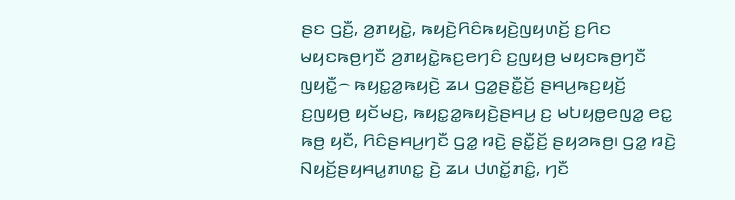ꤔꤢ ꤞꤢꤪ꤬, ꤤ꤬ꤊꤟꤢꤧ꤭, ꤒꤟꤢꤧ꤬ꤖꤢꤨꤒꤟꤢꤧ꤬ꤜꤟꤛꤢꤩ꤬ ꤢ꤬ꤖꤢ ꤗꤟꤢꤒꤥ꤬ꤚꤢꤪ ꤤ꤬ꤊꤟꤢꤧ꤭ꤒꤢ꤬ꤕꤚꤢꤨ ꤢ꤬ꤜꤟꤥ꤬ ꤗꤟꤢꤒꤥ꤬ꤚꤢꤪ ꤜꤟꤢꤪ꤭꤮ ꤒꤟꤢ꤭ꤤ꤭ꤒꤟꤢꤧ꤬ ꤘꤣ ꤞꤤ꤭ꤔꤢꤪ꤭ꤢꤩ꤬ ꤔꤌꤣ꤬ꤒꤢ꤬ꤟꤢꤩ꤬ ꤢ꤬ꤜꤟꤥ꤬ ꤟꤢꤩꤗꤢ꤬, ꤒꤟꤢ꤭ꤤ꤭ꤒꤟꤢꤧ꤬ꤔꤌꤣ꤬ ꤢ꤬ ꤗꤝꤟꤥ꤭ꤕꤜꤤ꤭ ꤕꤢ꤭ ꤒꤥ꤬ ꤟꤢꤪ, ꤖꤢꤨꤔꤌꤣ꤬ꤚꤢꤪ ꤞꤤ꤭ ꤙꤢꤧ꤬ ꤔꤢꤪ꤭ꤢꤩ꤬ ꤔꤟꤤꤒꤥ꤬꤯ ꤞꤤ꤭ ꤙꤢꤧ꤬ ꤡꤟꤢꤩ꤬ꤔꤟꤌꤣ꤭ꤊꤛꤢ꤭ ꤢꤧ꤬ ꤘꤣ ꤓꤛꤢꤩ꤭ꤊꤢꤨ꤭, ꤚꤢꤪ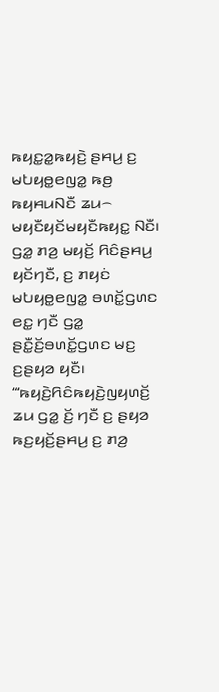ꤒꤟꤢ꤭ꤤ꤭ꤒꤟꤢꤧ꤬ ꤔꤌꤣ꤬ ꤢ꤬ ꤗꤝꤟꤥ꤭ꤕꤜꤤ꤭ ꤒꤥ꤬ ꤒꤟꤌꤣꤡꤢꤪ ꤘꤣ꤮ ꤗꤟꤢꤪꤟꤢꤩꤗꤟꤢꤪꤒꤟꤢ꤭ ꤡꤢꤪ꤯ ꤞꤤ꤭ ꤊꤤ꤬ ꤗꤟꤢꤩ꤬ ꤖꤢꤨꤔꤌꤣ꤬ ꤟꤢꤩꤚꤢꤪ, ꤢ꤬ ꤊꤟꤢꤦ ꤗꤝꤟꤥ꤭ꤕꤜꤤ꤭ ꤋꤛꤢꤩ꤭ꤞꤛꤢ ꤕꤢ꤭ ꤚꤢꤪ ꤞꤤ꤭ ꤔꤢꤪ꤭ꤢꤩ꤬ꤋꤛꤢꤩ꤭ꤞꤛꤢ ꤗꤢ꤬ ꤢ꤬ꤔꤟꤤ ꤟꤢꤪ꤯
“‘ꤒꤟꤢꤧ꤬ꤖꤢꤨꤒꤟꤢꤧ꤬ꤜꤟꤛꤢꤩ꤬ ꤘꤣ ꤞꤤ꤭ ꤢꤩ꤬ ꤚꤢꤪ ꤢ꤬ ꤔꤟꤤ ꤒꤢ꤬ꤟꤢꤩ꤬ꤔꤌꤣ꤬ ꤢ꤬ ꤊꤤ꤬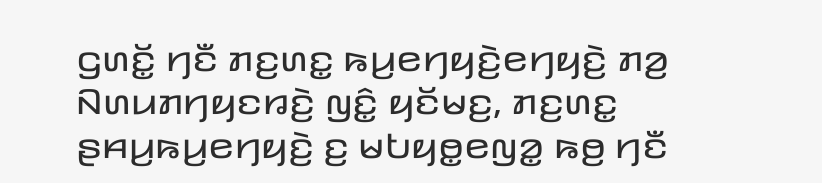ꤞꤛꤢꤩ꤭ ꤚꤢꤪ ꤊꤢ꤬ꤛꤢ꤭ ꤒꤣ꤬ꤕꤚꤟꤢꤧ꤬ꤕꤚꤟꤢꤧ꤬ ꤊꤤ꤬ ꤡꤛꤣꤊꤚꤟꤢꤙꤢꤧ꤬ ꤜꤢꤨ꤭ ꤟꤢꤩꤗꤢ꤬, ꤊꤢ꤬ꤛꤢ꤭ ꤔꤌꤣ꤬ꤒꤣ꤬ꤕꤚꤟꤢꤧ꤬ ꤢ꤬ ꤗꤝꤟꤥ꤭ꤕꤜꤤ꤭ ꤒꤥ꤬ ꤚꤢꤪ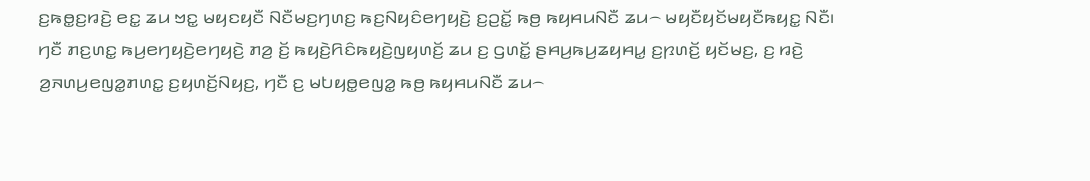ꤢ꤬ꤒꤥ꤭ꤢ꤬ꤙꤢꤧ꤬ ꤕꤢ꤭ ꤘꤣ ꤠꤢ꤭ ꤗꤟꤢꤟꤢꤪ ꤡꤢꤪꤗꤢ꤬ꤚꤛꤢ꤬ ꤒꤢ꤬ꤡꤟꤢꤨꤕꤚꤟꤢꤧ꤬ ꤢ꤬ꤑꤢꤩ꤭ ꤒꤥ꤬ ꤒꤟꤌꤣꤡꤢꤪ ꤘꤣ꤮ ꤗꤟꤢꤪꤟꤢꤩꤗꤟꤢꤪꤒꤟꤢ꤭ ꤡꤢꤪ꤯
ꤚꤢꤪ ꤊꤢ꤬ꤛꤢ꤭ ꤒꤣ꤬ꤕꤚꤟꤢꤧ꤬ꤕꤚꤟꤢꤧ꤬ ꤊꤤ꤬ ꤢꤩ꤬ ꤒꤟꤢꤧ꤬ꤖꤢꤨꤒꤟꤢꤧ꤬ꤜꤟꤛꤢꤩ꤬ ꤘꤣ ꤢ꤬ ꤞꤛꤢꤩ꤭ ꤔꤌꤣ꤬ꤒꤣ꤬ꤘꤟꤌꤣ꤭ ꤢ꤬ꤐꤛꤢꤩ꤬ ꤟꤢꤩꤗꤢ꤬, ꤢ꤬ ꤙꤢꤧ꤬ ꤤ꤬ꤏꤛꤣ꤬ꤕꤜꤤ꤭ꤊꤛꤢ꤭ ꤢ꤬ꤟꤛꤢꤩ꤬ꤡꤟꤢ꤬, ꤚꤢꤪ ꤢ꤬ ꤗꤝꤟꤥ꤭ꤕꤜꤤ꤭ ꤒꤥ꤬ ꤒꤟꤌꤣꤡꤢꤪ ꤘꤣ꤮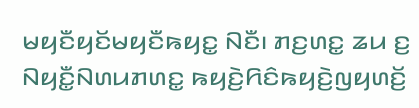ꤗꤟꤢꤪꤟꤢꤩꤗꤟꤢꤪꤒꤟꤢ꤭ ꤡꤢꤪ꤯ ꤊꤢ꤬ꤛꤢ꤭ ꤘꤣ ꤢ꤬ ꤡꤟꤢꤪ꤭ꤡꤛꤣꤊꤛꤢ꤭ ꤒꤟꤢꤧ꤬ꤖꤢꤨꤒꤟꤢꤧ꤬ꤜꤟꤛꤢꤩ꤬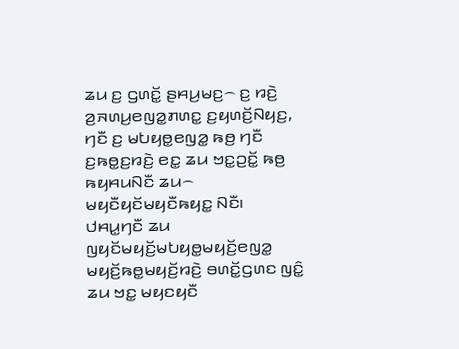ꤘꤣ ꤢ꤬ ꤞꤛꤢꤩ꤭ ꤔꤌꤣ꤬ꤗꤢ꤬꤮ ꤢ꤬ ꤙꤢꤧ꤬ ꤤ꤬ꤏꤛꤣ꤬ꤕꤜꤤ꤭ꤊꤛꤢ꤭ ꤢ꤬ꤟꤛꤢꤩ꤬ꤡꤟꤢ꤬, ꤚꤢꤪ ꤢ꤬ ꤗꤝꤟꤥ꤭ꤕꤜꤤ꤭ ꤒꤥ꤬ ꤚꤢꤪ ꤢ꤬ꤒꤥ꤭ꤢ꤬ꤙꤢꤧ꤬ ꤕꤢ꤭ ꤘꤣ ꤠꤢ꤭ꤑꤢꤩ꤭ ꤒꤥ꤬ ꤒꤟꤌꤣꤡꤢꤪ ꤘꤣ꤮ ꤗꤟꤢꤪꤟꤢꤩꤗꤟꤢꤪꤒꤟꤢ꤭ ꤡꤢꤪ꤯
ꤓꤌꤣ꤭ꤚꤢꤪ ꤘꤣ ꤜꤟꤢꤩꤗꤟꤢꤩ꤬ꤗꤝꤟꤥ꤭ꤗꤟꤢꤩ꤬ꤕꤜꤤ꤭ ꤗꤟꤢꤩ꤬ꤒꤥ꤭ꤗꤟꤢꤩ꤬ꤙꤢꤧ꤬ ꤋꤛꤢꤩ꤭ꤞꤛꤢ ꤜꤢꤨ꤭ ꤘꤣ ꤠꤢ꤭ ꤗꤟꤢꤟꤢꤪ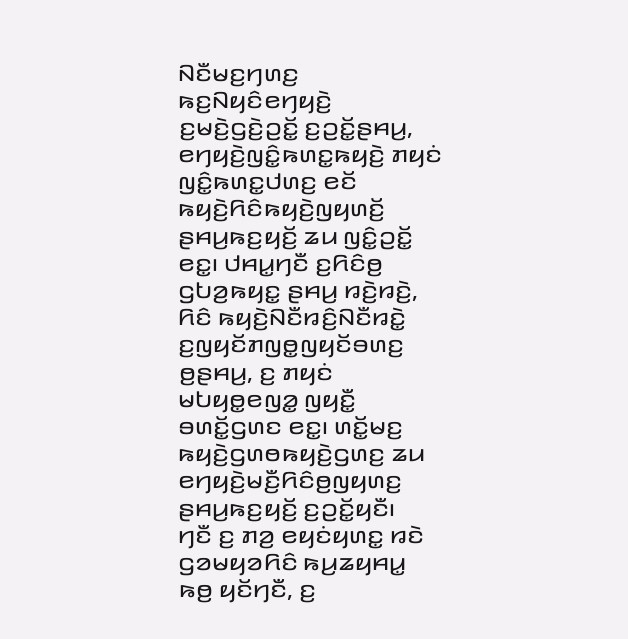ꤡꤢꤪꤗꤢ꤬ꤚꤛꤢ꤬ ꤒꤢ꤬ꤡꤟꤢꤨꤕꤚꤟꤢꤧ꤬ ꤢ꤬ꤗꤢꤧ꤬ꤞꤢꤧ꤬ꤑꤢꤩ꤭ ꤢ꤬ꤑꤢꤩ꤭ꤔꤌꤣ꤬, ꤕꤚꤟꤢꤧ꤬ꤜꤢꤨ꤭ꤒꤛꤢ꤭ꤒꤟꤢꤧ꤬ ꤊꤟꤢꤦ ꤜꤢꤨ꤭ꤒꤛꤢ꤭ꤓꤛꤢ꤬ ꤕꤢꤩ ꤒꤟꤢꤧ꤬ꤖꤢꤨꤒꤟꤢꤧ꤬ꤜꤟꤛꤢꤩ꤬ ꤔꤌꤣ꤬ꤒꤢ꤬ꤟꤢꤩ꤬ ꤘꤣ ꤜꤢꤨ꤭ꤑꤢꤩ꤭ ꤕꤢ꤭꤯ ꤓꤌꤣ꤭ꤚꤢꤪ ꤢ꤬ꤖꤢꤨꤥ꤬ ꤞꤝꤤ꤬ꤒꤟꤢ꤭ ꤔꤌꤣ꤬ ꤙꤢꤧ꤬ꤙꤢꤧ꤬, ꤖꤢꤨ ꤒꤟꤢꤧ꤬ꤡꤢꤪꤙꤢꤨ꤬ꤡꤢꤪꤙꤢꤧ꤭ ꤢ꤬ꤜꤟꤢꤩꤊꤜꤥ꤭ꤜꤟꤢꤩꤋꤛꤢ꤬ ꤥ꤬ꤔꤌꤣ꤬, ꤢ꤬ ꤊꤟꤢꤦ ꤗꤝꤟꤥ꤭ꤕꤜꤤ꤭ ꤜꤟꤢꤪ꤭ ꤋꤛꤢꤩ꤭ꤞꤛꤢ ꤕꤢ꤭꤯ ꤛꤢꤩ꤭ꤗꤢ꤬ ꤒꤟꤢꤧ꤬ꤞꤛꤥꤒꤟꤢꤧ꤬ꤞꤛꤢ꤬ ꤘꤣ ꤕꤚꤟꤢꤧ꤬ꤗꤢꤪ꤬ꤖꤢꤨꤥ꤬ꤜꤟꤛꤢ꤬ ꤔꤌꤣ꤬ꤒꤢ꤬ꤟꤢꤩ꤬ ꤢ꤬ꤑꤢꤩ꤭ꤟꤢꤪ꤯
ꤚꤢꤪ ꤢ꤬ ꤊꤤ꤬ ꤕꤟꤢꤦꤟꤛꤢ꤭ ꤙꤢꤧ ꤞꤤꤗꤟꤤꤖꤢꤨ ꤒꤣ꤬ꤘꤟꤌꤣ꤭ ꤒꤥ꤬ ꤟꤢꤩꤚꤢꤪ, ꤢ꤬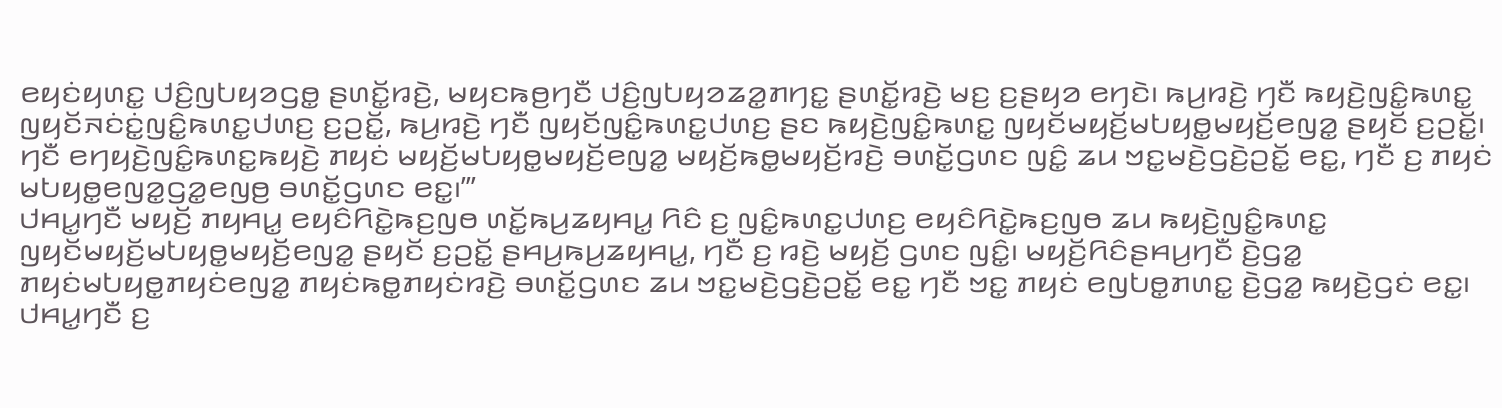ꤕꤟꤢꤦꤟꤛꤢ꤭ ꤓꤢꤨ꤬ꤜꤝꤟꤤꤞꤥ꤭ ꤔꤛꤢꤩ꤭ꤙꤢꤧ꤬, ꤗꤟꤢꤒꤥ꤬ꤚꤢꤪ ꤓꤢꤨ꤬ꤜꤝꤟꤤꤘꤤ꤭ꤊꤚꤢ꤭ ꤔꤛꤢꤩ꤭ꤙꤢꤧ꤬ ꤗꤢ꤬ ꤢ꤬ꤔꤟꤤ ꤕꤚꤢꤧ꤯ ꤒꤣ꤬ꤙꤢꤧ꤬ ꤚꤢꤪ ꤒꤟꤢꤧ꤬ꤜꤢꤨ꤭ꤒꤛꤢ꤭ ꤜꤟꤢꤩꤏꤢꤦꤢꤦ꤭ꤜꤢꤨ꤭ꤒꤛꤢ꤭ꤓꤛꤢ꤬ ꤢ꤬ꤑꤢꤩ꤭, ꤒꤣ꤬ꤙꤢꤧ꤬ ꤚꤢꤪ ꤜꤟꤢꤩꤜꤢꤨ꤭ꤒꤛꤢ꤭ꤓꤛꤢ꤬ ꤔꤢ ꤒꤟꤢꤧ꤬ꤜꤢꤨ꤭ꤒꤛꤢ꤭ ꤜꤟꤢꤩꤗꤟꤢꤩ꤬ꤗꤝꤟꤥ꤭ꤗꤟꤢꤩ꤬ꤕꤜꤤ꤭ ꤔꤟꤢꤩ ꤢ꤬ꤑꤢꤩ꤭꤯ ꤚꤢꤪ ꤕꤚꤟꤢꤧ꤬ꤜꤢꤨ꤭ꤒꤛꤢ꤭ꤒꤟꤢꤧ꤬ ꤊꤟꤢꤦ ꤗꤟꤢꤩ꤬ꤗꤝꤟꤥ꤭ꤗꤟꤢꤩ꤬ꤕꤜꤤ꤭ ꤗꤟꤢꤩ꤬ꤒꤥ꤭ꤗꤟꤢꤩ꤬ꤙꤢꤧ꤬ ꤋꤛꤢꤩ꤭ꤞꤛꤢ ꤜꤢꤨ꤭ ꤘꤣ ꤠꤢ꤭ꤗꤢꤧ꤬ꤞꤢꤧ꤬ꤑꤢꤩ꤭ ꤕꤢ꤭, ꤚꤢꤪ ꤢ꤬ ꤊꤟꤢꤦ ꤗꤝꤟꤥ꤭ꤕꤜꤤ꤭ꤞꤤ꤭ꤕꤜꤥ꤬ ꤋꤛꤢꤩ꤭ꤞꤛꤢ ꤕꤢ꤭꤯’”
ꤓꤌꤣ꤭ꤚꤢꤪ ꤗꤟꤢꤩ꤬ ꤊꤟꤌꤣ꤭ ꤕꤟꤢꤨꤖꤢꤧ꤭ꤒꤢ꤬ꤜꤥ ꤛꤢꤩ꤭ꤒꤣ꤬ꤘꤟꤌꤣ꤭ ꤖꤢꤨ ꤢ꤬ ꤜꤢꤨ꤭ꤒꤛꤢ꤭ꤓꤛꤢ꤬ ꤕꤟꤢꤨꤖꤢꤧ꤭ꤒꤢ꤬ꤜꤥ ꤘꤣ ꤒꤟꤢꤧ꤬ꤜꤢꤨ꤭ꤒꤛꤢ꤭ ꤜꤟꤢꤩꤗꤟꤢꤩ꤬ꤗꤝꤟꤥ꤭ꤗꤟꤢꤩ꤬ꤕꤜꤤ꤭ ꤔꤟꤢꤩ ꤢ꤬ꤑꤢꤩ꤭ ꤔꤌꤣ꤬ꤒꤣ꤬ꤘꤟꤌꤣ꤭, ꤚꤢꤪ ꤢ꤬ ꤙꤢꤧ꤬ ꤗꤟꤢꤩ꤬ ꤞꤛꤢ ꤜꤢꤨ꤭꤯ ꤗꤟꤢꤩ꤬ꤖꤢꤨꤔꤌꤣ꤬ꤚꤢꤪ ꤢꤧ꤬ꤞꤤ꤭ ꤊꤟꤢꤦꤗꤝꤟꤥ꤭ꤊꤟꤢꤦꤕꤜꤤ꤭ ꤊꤟꤢꤦꤒꤥ꤭ꤊꤟꤢꤦꤙꤢꤧ꤬ ꤋꤛꤢꤩ꤭ꤞꤛꤢ ꤘꤣ ꤠꤢ꤭ꤗꤢꤧ꤬ꤞꤢꤧ꤬ꤑꤢꤩ꤭ ꤕꤢ꤭ ꤚꤢꤪ ꤠꤢ꤭ ꤊꤟꤢꤦ ꤕꤜꤝꤥ꤭ꤊꤛꤢ꤭ ꤢꤧ꤬ꤞꤤ꤭ ꤒꤟꤢꤧ꤬ꤞꤢꤦ ꤕꤢ꤭꤯
ꤓꤌꤣ꤭ꤚꤢꤪ ꤢ꤬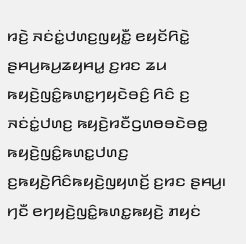ꤙꤢꤧ꤬ ꤏꤢꤦꤢꤦ꤭ꤓꤛꤢ꤬ꤜꤟꤢꤪ꤭ ꤕꤟꤢꤩꤖꤢꤧ꤭ ꤔꤌꤣ꤬ꤒꤣ꤬ꤘꤟꤌꤣ꤭ ꤢ꤬ꤙꤢ ꤘꤣ ꤒꤟꤢꤧ꤬ꤜꤢꤨ꤭ꤒꤛꤢ꤭ꤚꤟꤢꤧꤋꤢꤨ꤬ ꤖꤢꤨ ꤢ꤬ ꤏꤢꤦꤢꤦ꤭ꤓꤛꤢ꤬ ꤒꤟꤢꤧ꤬ꤙꤢꤪꤞꤛꤥꤋꤢꤧꤋꤥ꤭ ꤒꤟꤢꤧ꤬ꤜꤢꤨ꤭ꤒꤛꤢ꤭ꤓꤛꤢ꤬ ꤢ꤬ꤒꤟꤢꤧ꤬ꤖꤢꤨꤒꤟꤢꤧ꤬ꤜꤟꤛꤢꤩ꤬ ꤢ꤬ꤙꤢ ꤔꤌꤣ꤬꤯ ꤚꤢꤪ ꤕꤚꤟꤢꤧ꤬ꤜꤢꤨ꤭ꤒꤛꤢ꤭ꤒꤟꤢꤧ꤬ ꤊꤟꤢꤦ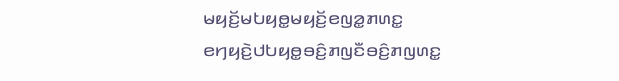ꤗꤟꤢꤩ꤬ꤗꤝꤟꤥ꤭ꤗꤟꤢꤩ꤬ꤕꤜꤤ꤭ꤊꤛꤢ꤭ ꤕꤚꤟꤢꤧ꤬ꤓꤝꤟꤥ꤭ꤋꤢꤨ꤬ꤊꤜꤢꤪꤋꤢꤨ꤬ꤊꤜꤛꤢ꤭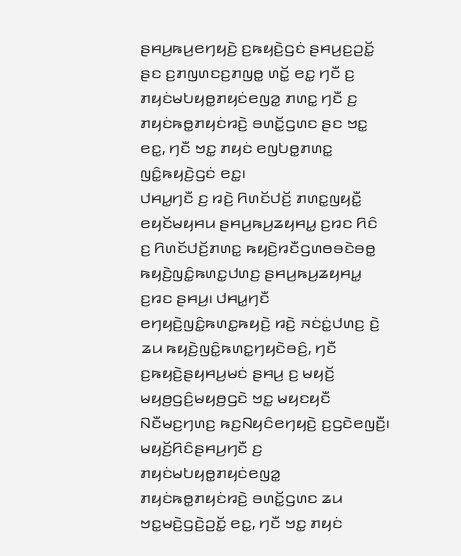ꤔꤌꤣ꤬ꤒꤣ꤬ꤕꤚꤟꤢꤧ꤬ ꤢ꤬ꤒꤟꤢꤧ꤬ꤞꤢꤦ ꤔꤌꤣ꤬ꤢ꤬ꤑꤢꤩ꤭ ꤔꤢ ꤢ꤬ꤊꤜꤛꤢꤢ꤬ꤊꤜꤥ꤭ ꤛꤢꤩ꤭ ꤕꤢ꤭ ꤚꤢꤪ ꤢ꤬ ꤊꤟꤢꤦꤗꤝꤟꤥ꤭ꤊꤟꤢꤦꤕꤜꤤ꤭ ꤊꤛꤢ꤭ ꤚꤢꤪ ꤢ꤬ ꤊꤟꤢꤦꤒꤥ꤭ꤊꤟꤢꤦꤙꤢꤧ꤬ ꤋꤛꤢꤩ꤭ꤞꤛꤢ ꤔꤢ ꤠꤢ꤭ ꤕꤢ꤭, ꤚꤢꤪ ꤠꤢ꤭ ꤊꤟꤢꤦ ꤕꤜꤝꤥ꤭ꤊꤛꤢ꤭ ꤜꤢꤨ꤭ꤒꤟꤢꤧ꤬ꤞꤢꤦ ꤕꤢ꤭꤯
ꤓꤌꤣ꤭ꤚꤢꤪ ꤢ꤬ ꤙꤢꤧ꤬ ꤖꤛꤢꤩꤓꤢꤩ꤬ ꤊꤛꤢ꤭ꤜꤟꤢꤪ꤭ ꤕꤟꤢꤩꤗꤟꤌꤣ ꤔꤌꤣ꤬ꤒꤣ꤬ꤘꤟꤌꤣ꤭ ꤢ꤬ꤙꤢ ꤖꤢꤨ ꤢ꤬ ꤖꤛꤢꤩꤓꤢꤩ꤬ꤊꤛꤢ꤭ ꤒꤟꤢꤧ꤬ꤙꤢꤪꤞꤛꤥꤋꤢꤧꤋꤥ꤭ ꤒꤟꤢꤧ꤬ꤜꤢꤨ꤭ꤒꤛꤢ꤭ꤓꤛꤢ꤬ ꤔꤌꤣ꤬ꤒꤣ꤬ꤘꤟꤌꤣ꤭ ꤢ꤬ꤙꤢ ꤔꤌꤣ꤬꤯ ꤓꤌꤣ꤭ꤚꤢꤪ ꤕꤚꤟꤢꤧ꤬ꤜꤢꤨ꤭ꤒꤛꤢ꤭ꤒꤟꤢꤧ꤬ ꤙꤢꤧ꤬ ꤏꤢꤦꤢꤦ꤭ꤓꤛꤢ꤬ ꤢꤧ꤬ ꤘꤣ ꤒꤟꤢꤧ꤬ꤜꤢꤨ꤭ꤒꤛꤢ꤭ꤚꤟꤢꤧꤋꤢꤨ꤬, ꤚꤢꤪ ꤢ꤬ꤒꤟꤢꤧ꤬ꤔꤟꤌꤣ꤬ꤗꤢꤦ ꤔꤌꤣ꤬ ꤢ꤬ ꤗꤟꤢꤩ꤬ ꤗꤟꤥ꤬ꤞꤢꤨ꤬ꤗꤟꤥ꤬ꤞꤢꤧ ꤠꤢ꤭ ꤗꤟꤢꤟꤢꤪ ꤡꤢꤪꤗꤢ꤬ꤚꤛꤢ꤬ ꤒꤢ꤬ꤡꤟꤢꤨꤕꤚꤟꤢꤧ꤬ ꤢ꤬ꤞꤢꤧꤕꤜꤢꤪ꤬꤯ ꤗꤟꤢꤩ꤬ꤖꤢꤨꤔꤌꤣ꤬ꤚꤢꤪ ꤢ꤬ ꤊꤟꤢꤦꤗꤝꤟꤥ꤭ꤊꤟꤢꤦꤕꤜꤤ꤭ ꤊꤟꤢꤦꤒꤥ꤭ꤊꤟꤢꤦꤙꤢꤧ꤬ ꤋꤛꤢꤩ꤭ꤞꤛꤢ ꤘꤣ ꤠꤢ꤭ꤗꤢꤧ꤬ꤞꤢꤧ꤬ꤑꤢꤩ꤭ ꤕꤢ꤭, ꤚꤢꤪ ꤠꤢ꤭ ꤊꤟꤢꤦ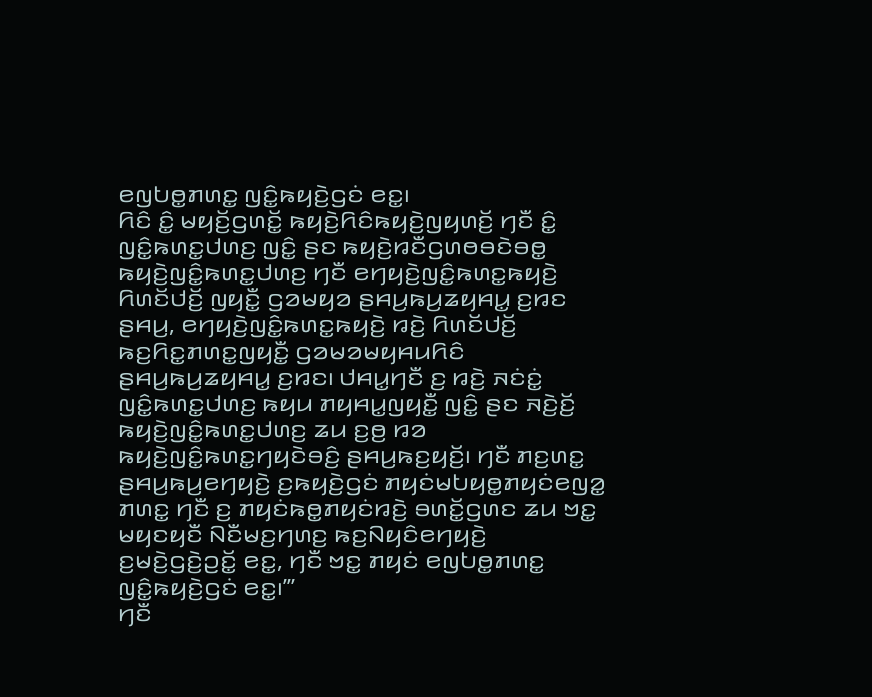ꤕꤜꤝꤥ꤭ꤊꤛꤢ꤭ ꤜꤢꤨ꤭ꤒꤟꤢꤧ꤬ꤞꤢꤦ ꤕꤢ꤭꤯
ꤖꤢꤨ ꤢꤨ꤭ ꤗꤟꤢꤩ꤬ꤞꤛꤢꤩ꤭ ꤒꤟꤢꤧ꤬ꤖꤢꤨꤒꤟꤢꤧ꤬ꤜꤟꤛꤢꤩ꤬ ꤚꤢꤪ ꤢꤨ꤭ ꤜꤢꤨ꤭ꤒꤛꤢ꤭ꤓꤛꤢ꤬ ꤜꤢꤨ꤭ ꤔꤢ ꤒꤟꤢꤧ꤬ꤙꤢꤪꤞꤛꤥꤋꤢꤧꤋꤥ꤭ ꤒꤟꤢꤧ꤬ꤜꤢꤨ꤭ꤒꤛꤢ꤭ꤓꤛꤢ꤬ ꤚꤢꤪ ꤕꤚꤟꤢꤧ꤬ꤜꤢꤨ꤭ꤒꤛꤢ꤭ꤒꤟꤢꤧ꤬ ꤖꤛꤢꤩꤓꤢꤩ꤬ ꤜꤟꤢꤪ꤭ ꤞꤤꤗꤟꤤ ꤔꤌꤣ꤬ꤒꤣ꤬ꤘꤟꤌꤣ꤭ ꤢ꤬ꤙꤢ ꤔꤌꤣ꤬, ꤕꤚꤟꤢꤧ꤬ꤜꤢꤨ꤭ꤒꤛꤢ꤭ꤒꤟꤢꤧ꤬ ꤙꤢꤧ꤬ ꤖꤛꤢꤩꤓꤢꤩ꤬ ꤒꤢ꤬ꤖꤢ꤭ꤊꤛꤢ꤭ꤜꤟꤢꤪ꤭ ꤞꤤꤗꤤꤗꤟꤌꤣꤖꤢꤨ ꤔꤌꤣ꤬ꤒꤣ꤬ꤘꤟꤌꤣ꤭ ꤢ꤬ꤙꤢ꤯ ꤓꤌꤣ꤭ꤚꤢꤪ ꤢ꤬ ꤙꤢꤧ꤬ ꤏꤢꤦꤢꤦ꤭ ꤜꤢꤨ꤭ꤒꤛꤢ꤭ꤓꤛꤢ꤬ ꤒꤟꤣ ꤊꤟꤌꤣ꤭ꤜꤟꤢꤪ꤭ ꤜꤢꤨ꤭ ꤔꤢ ꤏꤢꤧ꤬ꤢꤩ꤬ ꤒꤟꤢꤧ꤬ꤜꤢꤨ꤭ꤒꤛꤢ꤭ꤓꤛꤢ꤬ ꤘꤣ ꤢ꤬ꤥ꤬ ꤙꤤ ꤒꤟꤢꤧ꤬ꤜꤢꤨ꤭ꤒꤛꤢ꤭ꤚꤟꤢꤧꤋꤢꤨ꤬ ꤔꤌꤣ꤬ꤒꤢ꤬ꤟꤢꤩ꤬꤯ ꤚꤢꤪ ꤊꤢ꤬ꤛꤢ꤭ ꤔꤌꤣ꤬ꤒꤣ꤬ꤕꤚꤟꤢꤧ꤬ ꤢ꤬ꤒꤟꤢꤧ꤬ꤞꤢꤦ ꤊꤟꤢꤦꤗꤝꤟꤥ꤭ꤊꤟꤢꤦꤕꤜꤤ꤭ ꤊꤛꤢ꤭ ꤚꤢꤪ ꤢ꤬ ꤊꤟꤢꤦꤒꤥ꤭ꤊꤟꤢꤦꤙꤢꤧ꤬ ꤋꤛꤢꤩ꤭ꤞꤛꤢ ꤘꤣ ꤠꤢ꤭ ꤗꤟꤢꤟꤢꤪ ꤡꤢꤪꤗꤢ꤬ꤚꤛꤢ꤬ ꤒꤢ꤬ꤡꤟꤢꤨꤕꤚꤟꤢꤧ꤬ ꤢ꤬ꤗꤢꤧ꤬ꤞꤢꤧ꤬ꤑꤢꤩ꤭ ꤕꤢ꤭, ꤚꤢꤪ ꤠꤢ꤭ ꤊꤟꤢꤦ ꤕꤜꤝꤥ꤭ꤊꤛꤢ꤭ ꤜꤢꤨ꤭ꤒꤟꤢꤧ꤬ꤞꤢꤦ ꤕꤢ꤭꤯’”
ꤚꤢꤪ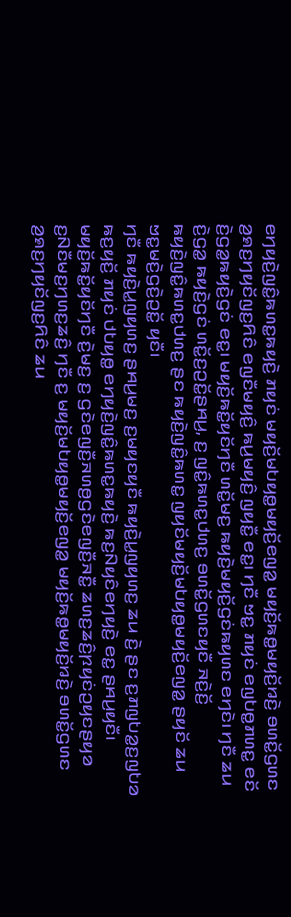ꤕꤚꤟꤢꤧ꤬ꤜꤢꤨ꤭ꤒꤛꤢ꤭ꤒꤟꤢꤧ꤬ ꤊꤟꤢꤦ ꤗꤟꤢꤩ꤬ꤗꤝꤟꤥ꤭ꤗꤟꤢꤩ꤬ꤕꤜꤤ꤭ ꤗꤟꤢꤩ꤬ꤒꤥ꤭ꤗꤟꤢꤩ꤬ꤙꤢꤧ꤬ ꤋꤛꤢꤩ꤭ꤞꤛꤢ ꤤ꤬ꤎꤢ꤬ꤚꤟꤢꤩꤜꤢ꤬ꤖꤢꤨ ꤕꤜꤢꤪꤗꤟꤢꤨ꤬ ꤒꤣ꤬ꤗꤟꤢꤨ꤬ ꤜꤟꤢꤪ꤭ ꤕꤢ꤭꤯ ꤚꤢꤪ ꤠꤢ꤭ ꤊꤟꤢꤦ ꤕꤜꤝꤥ꤭ꤊꤛꤢ꤭ ꤕꤢꤩ ꤢꤧ꤬ꤞꤤ꤭ꤒꤟꤢꤧ꤬ꤞꤢꤦ ꤕꤢ꤭꤯ ꤗꤟꤢꤩ꤬ꤒꤢꤩ꤭ꤟꤢꤩꤚꤢꤪ ꤛꤢꤩ꤭ꤗꤢ꤬ ꤒꤟꤢꤧ꤬ꤗꤟꤢꤩ꤬ꤞꤢꤦꤒꤟꤛꤢ ꤕꤚꤢꤧ꤯ ꤚꤢꤪ ꤘꤣ ꤢꤧ꤬ꤞꤤ꤭ ꤒꤟꤢꤧ꤬ꤞꤢꤦ ꤛꤢꤩ꤭ꤢ꤬ꤑꤢꤩ꤭ꤔꤌꤣ꤬, ꤢ꤬ ꤜꤢꤨ꤭ꤒꤛꤢ꤭ꤓꤛꤢ꤬ ꤋꤛꤢꤩ꤭ꤞꤛꤢꤟꤢꤪ ꤏꤢꤧ꤬ꤢꤩ꤬ ꤒꤟꤢꤧ꤬ꤜꤢꤨ꤭ꤒꤛꤢ꤭ꤓꤛꤢ꤬ ꤔꤢ ꤒꤟꤢꤧ꤬ꤜꤢꤨ꤭ꤒꤛꤢ꤭ ꤜꤟꤢꤩꤗꤟꤢꤩ꤬ꤗꤝꤟꤥ꤭ꤗꤟꤢꤩ꤬ꤕꤜꤤ꤭ ꤔꤟꤢꤩ ꤘꤣ ꤠꤢ꤭ꤗꤢꤧ꤬ꤞꤢꤧ꤬ꤑꤢꤩ꤭ ꤟꤢꤪ꤯
ꤚꤢꤪ ꤒꤟꤢꤧ꤬ꤣ꤭ꤜꤟꤛꤢ꤬ ꤔꤌꤣ꤬ꤗꤢ꤬ ꤢ꤬ꤗꤟꤢꤟꤢꤪ ꤒꤟꤢꤧ꤬ꤣ꤭ꤜꤟꤛꤢ꤬ ꤘꤣ ꤢꤧ꤬ ꤔꤢ ꤢ꤬ꤊꤜꤝꤤ꤭ꤢ꤬ꤜꤝꤤ ꤒꤢ꤬ꤟꤢꤩ꤬ ꤊꤟꤢꤦ ꤓꤝꤟꤥ꤭ ꤕꤚꤟꤢꤧ꤬ꤜꤢꤨ꤭ꤒꤛꤢ꤭ꤒꤟꤢꤧ꤬ ꤒꤢ꤬ꤡꤟꤢꤨꤕꤚꤟꤢꤧ꤬ ꤕꤢ꤭ ꤔꤌꤣ꤬ꤟꤢꤪ꤯ ꤗꤟꤢꤩ꤬ꤒꤢꤩ꤭ꤟꤢꤩꤚꤢꤪ ꤢꤧ꤬ꤗꤢ꤬ ꤢ꤬ ꤞꤢꤧꤕꤜꤢꤪ꤬ꤏꤛꤥ꤬ꤞꤢꤧꤕꤜꤢꤪ꤬ꤏꤢꤪ꤭ ꤘꤛꤢ꤬ꤘꤢꤨ꤬ꤐꤟꤢꤦꤑꤟꤢꤔꤟꤤ ꤢ꤬ꤡꤢꤪꤗꤢ꤬ꤚꤛꤢ꤬ꤘꤢꤨ꤬ ꤚꤢꤪ ꤢ꤬ ꤗꤟꤢꤩ꤬ꤗꤝꤟꤥ꤭ꤗꤟꤢꤩ꤬ꤕꤜꤤ꤭ ꤗꤟꤢꤩ꤬ꤒꤥ꤭ꤗꤟꤢꤩ꤬ꤙꤢꤧ꤬ ꤋꤛꤢꤩ꤭ꤞꤛꤢ ꤤ꤬ꤎꤢ꤬ꤚꤟꤢꤩꤜꤢ꤬ꤖꤢꤨ ꤘꤣ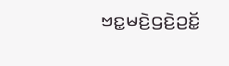ꤠꤢ꤭ꤗꤢꤧ꤬ꤞꤢꤧ꤬ꤑꤢꤩ꤭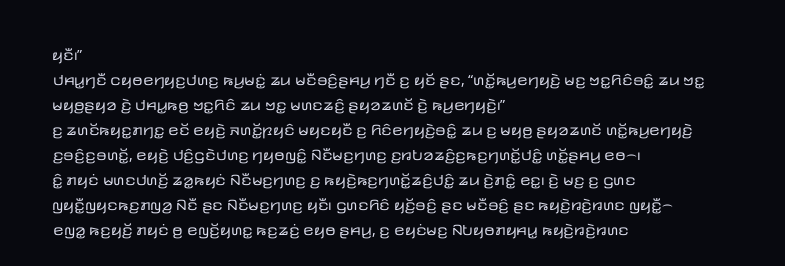ꤟꤢꤪ꤯”
ꤓꤌꤣ꤭ꤚꤢꤪ ꤍꤟꤥꤕꤚꤟꤢ꤬ꤓꤛꤢ꤬ ꤒꤣ꤬ꤗꤢꤦ꤭ ꤘꤣ ꤗꤢꤪꤋꤢꤨ꤬ꤔꤌꤣ꤬ ꤚꤢꤪ ꤢ꤬ ꤟꤢꤩ ꤔꤢ, “ꤛꤢꤩ꤭ꤒꤣ꤬ꤕꤚꤟꤢꤧ꤬ ꤗꤢ꤬ ꤠꤢ꤭ꤖꤢꤨꤋꤢꤨ꤭ ꤘꤣ ꤠꤢ꤭ ꤗꤟꤥ꤬ꤔꤟꤤ ꤢꤧ꤬ ꤓꤌꤣ꤭ꤒꤥ꤬ ꤠꤢ꤭ꤖꤢꤨ ꤘꤣ ꤠꤢ꤭ ꤗꤛꤢꤘꤢꤨ꤬ ꤔꤟꤤꤘꤛꤢꤩ ꤢꤧ꤬ ꤒꤣ꤬ꤕꤚꤟꤢꤧ꤬꤯”
ꤢ꤬ ꤘꤛꤢꤩꤒꤟꤢ꤭ꤊꤚꤢ꤭ ꤕꤢꤩ ꤕꤟꤢꤧ꤬ ꤏꤛꤢꤩ꤭ꤐꤟꤢꤨ ꤗꤟꤢꤟꤢꤪ ꤢ꤬ ꤖꤢꤨꤕꤚꤟꤢꤧ꤬ꤋꤢꤨ꤭ ꤘꤣ ꤢ꤬ ꤗꤟꤥ꤬ ꤔꤟꤤꤘꤛꤢꤩ ꤛꤢꤩ꤭ꤒꤣ꤬ꤕꤚꤟꤢꤧ꤬ ꤢ꤬ꤋꤢꤨ꤬ꤢ꤬ꤋꤛꤢꤩ꤭, ꤕꤟꤢꤧ꤬ ꤓꤢꤨ꤬ꤞꤢꤧꤓꤛꤢ꤬ ꤚꤟꤥꤜꤢꤨ꤭ ꤡꤢꤪꤗꤢ꤬ꤚꤛꤢ꤬ ꤢ꤬ꤙꤝꤤꤘꤢꤨ꤬ꤢ꤬ꤒꤢ꤬ꤚꤛꤢꤩ꤭ꤓꤢꤨ꤭ ꤛꤢꤩ꤭ꤔꤌꤣ꤬ ꤕꤥ꤮꤯
ꤢꤨ꤭ ꤊꤟꤢꤦ ꤗꤛꤢꤓꤛꤢꤩ꤬ ꤘꤤ꤭ꤒꤟꤢꤦ ꤡꤢꤪꤗꤢ꤬ꤚꤛꤢ꤬ ꤢ꤬ ꤒꤟꤢꤧ꤬ꤒꤢ꤬ꤚꤛꤢꤩ꤭ꤘꤢꤨ꤬ꤓꤢꤨ꤭ ꤘꤣ ꤢꤧ꤬ꤊꤢꤨ꤭ ꤕꤢ꤭꤯ ꤢꤧ꤬ ꤗꤢ꤬ ꤢ꤬ ꤞꤛꤢ ꤜꤟꤢꤪ꤭ꤜꤟꤢꤒꤢ꤬ꤊꤜꤤ꤬ ꤡꤢꤪ ꤔꤢ ꤡꤢꤪꤗꤢ꤬ꤚꤛꤢ꤬ ꤟꤢꤪ꤯ ꤞꤛꤢꤖꤢꤨ ꤟꤢꤩ꤬ꤋꤢꤨ꤬ ꤔꤢ ꤗꤢꤪꤋꤢꤨ꤬ ꤔꤢ ꤒꤟꤢꤧ꤬ꤙꤢꤧ꤬ꤙꤛꤢ ꤜꤟꤢꤪ꤭꤮ ꤕꤜꤤ꤭ ꤒꤢ꤬ꤟꤢꤩ꤬ ꤊꤟꤢꤦ ꤥ꤬ ꤕꤜꤢꤩ꤬ꤟꤛꤢ꤭ ꤒꤢ꤬ꤘꤢꤦ꤬ ꤕꤟꤥ ꤔꤌꤣ꤬, ꤢ꤬ ꤕꤟꤢꤦꤗꤢ꤬ ꤡꤝꤟꤥꤊꤟꤌꤣ꤭ ꤒꤟꤢꤧ꤬ꤙꤢꤧ꤬ꤙꤛꤢ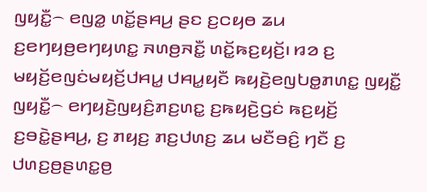ꤜꤟꤢꤪ꤭꤮ ꤕꤜꤤ꤭ ꤛꤢꤩ꤭ꤔꤌꤣ꤬ ꤔꤢ ꤢ꤬ꤍꤟꤥ ꤘꤣ ꤢ꤬ꤕꤚꤟꤥ꤬ꤕꤚꤟꤛꤢ꤭ ꤏꤛꤥ꤬ꤏꤢꤪ꤭ ꤛꤢꤩ꤭ꤒꤢ꤬ꤟꤢꤩ꤬꤯ ꤙꤤ ꤢ꤬ ꤗꤟꤢꤩ꤬ꤕꤜꤢꤦꤗꤟꤢꤩ꤬ꤓꤌꤣ꤭ ꤓꤌꤣ꤭ꤟꤢꤪ ꤒꤟꤢꤧ꤬ꤕꤜꤝꤥ꤭ꤊꤛꤢ꤭ ꤜꤟꤢꤪ꤭ ꤜꤟꤢꤪ꤭꤮ ꤕꤚꤟꤢꤧ꤬ꤜꤟꤢꤨ꤬ꤊꤢ꤬ꤛꤢ꤭ ꤢ꤬ꤒꤟꤢꤧ꤬ꤞꤢꤦ ꤒꤢ꤬ꤟꤢꤩ꤬ ꤢ꤬ꤋꤢꤧ꤭ꤔꤌꤣ꤬, ꤢ꤬ ꤊꤟꤢ꤬ ꤊꤢ꤬ꤓꤛꤢ꤬ ꤘꤣ ꤗꤢꤪꤋꤢꤨ꤬ ꤚꤢꤪ ꤢ꤬ ꤓꤛꤢ꤬ꤥ꤬ꤔꤛꤢ꤭ꤥ꤬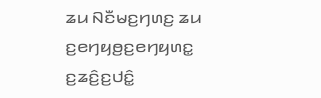ꤘꤣ ꤡꤢꤪꤗꤢ꤬ꤚꤛꤢ꤬ ꤘꤣ ꤢ꤬ꤕꤚꤟꤥ꤬ꤢ꤬ꤕꤚꤟꤛꤢ꤭ ꤢ꤬ꤘꤢꤨ꤬ꤢ꤬ꤓꤢꤨ꤭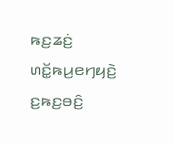ꤒꤢ꤬ꤘꤢꤦ꤬ ꤛꤢꤩ꤭ꤒꤣ꤬ꤕꤚꤟꤢꤧ꤬ ꤢ꤬ꤒꤢ꤬ꤋꤢꤨ꤬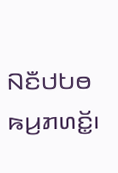ꤡꤢꤪꤓꤝꤥ ꤒꤣ꤬ꤊꤛꤢꤩ꤭꤯